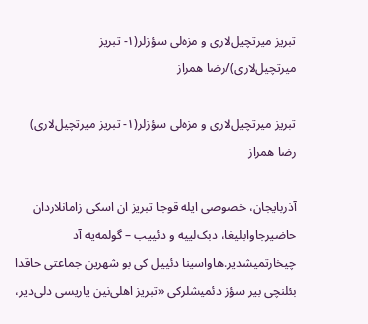تبریز میرتچیل‌لاری و مزه‌لی سؤزلر(۱- تبریز میرتچیل‌لاری)/رضا همراز

تبریز میرتچیل‌لاری و مزه‌لی سؤزلر(۱- تبریز میرتچیل‌لاری)
رضا همراز

آذربایجان، خصوصی ایله قوجا تبریز ان اسکی زامانلاردان حاضیرجاوابلیغا، دبک‌لییه و دئییب – گولمه‌یه آد چیخارتمیشدیر.هاواسینا دئییل کی بو شهرین جماعتی حاقدا بئلنچی بیر سؤز دئمیشلرکی «تبریز اهلی‌نین یاریسی دلی‌دیر،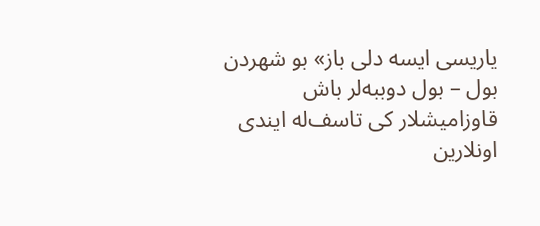یاریسی ایسه دلی باز» بو شهردن بول – بول دوببه‌لر باش قاوزامیشلار کی تاسف‌له ایندی اونلارین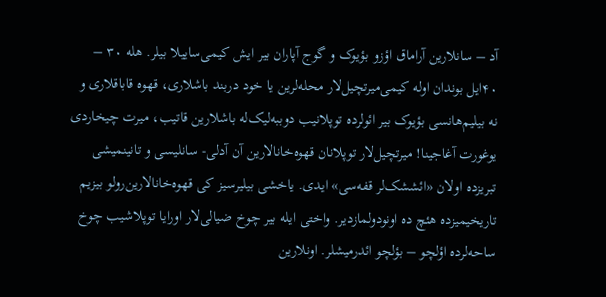آد – سانلارین آراماق اؤزو بؤیوک و گوج آپاران بیر ایش کیمی‌ساییلا بیلر. هله ۳۰ – ۴۰ایل بوندان اوله کیمی‌میرتچیل‌لار محله‌لرین یا خود دربند باشلاری، قهوه قاباقلاری و نه بیلیم‌هانسی بؤیوک بیر ائولرده توپلانیب دوببه‌لیک‌له باشلارین قاتیب، میرت چیخاردی یوغورت آغاجینا! میرتچیل‌لار توپلانان قهوه‌خانالارین آن آدلی- سانلیسی و تانینمیشی تبریزده اولان «ائششک‌لر قفه‌سی» ایدی. یاخشی بیلیرسیز کی قهوه‌خانالارین‌رولو بیزیم تاریخیمیزده هئچ ده اونودولماز‌دیر. واختی ایله بیر چوخ ضیالی‌لار اورایا توپلاشیب چوخ ساحه‌لرده اؤلچو – بؤلچو ائدرمیشلر. اونلارین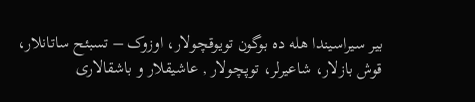بیر ‌سیراسیندا هله ده بوگون تویوقچولار، اوزوک – تسبئح ساتانلار، قوش بازلار، شاعیرلر، توپچولار , عاشیقلار و باشقالاری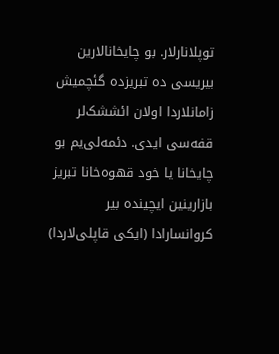توپلانارلار. بو چایخانالارین بیریسی ده تبریزده گئچمیش زامانلاردا اولان ائششک‌لر قفه‌سی ایدی. دئمه‌لی‌یم بو چایخانا یا خود قهوه‌خانا تبریز بازارینین ایچینده بیر کروانسارادا (ایکی قاپلی‌لاردا)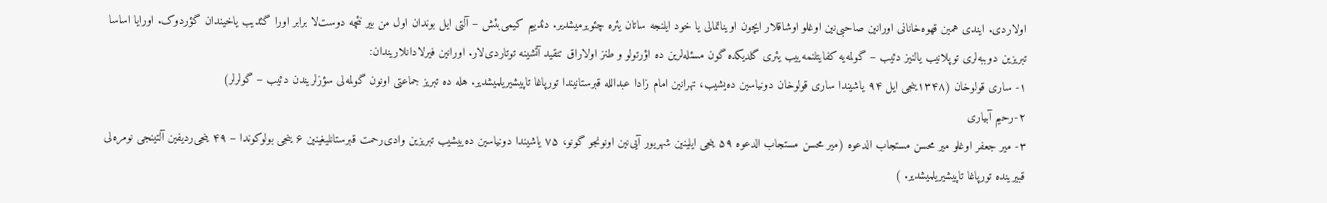اولاردی. ایندی همین قهوه‌خانانی اورانین صاحبی‌نین اوغلو اوشاقلار ایچون اویناتمالی یا خود ایلنجه ساتان یئره چئویرمیشدیر. دئدییم کیمی‌بئش – آلتی ایل بوندان اول من بیر نئچه دوست‌لا برابر اورا گئدیب یاخیندان گؤردوک. اورایا اساسا تبریزین دوببه‌لری توپلانیب یالنیز دئیب – گولمه‌یه کفایتلنمه‌ییب یئری گلدیکده گون مسئله‌لرین ده اؤرتولو و طنز اولاراق تنقید آتشینه توتاردی‌لار. اورانین فیرلادانلاریندان:
۱- ساری قولوخان (۱۳۴۸ینجی ایل ۹۴ یاشیندا ساری قولوخان دونیاسین ده‌یشیب، تهرانین امام زادا عبدالله قبرستانیندا تورپاغا تاپیشیریلمیشدیر. هله ده تبریز جماعتی اونون گولمه‌لی سؤزلریندن دئیب – گولر‌لر)
۲-رحیم آبیاری
۳- میر جعفر اوغلو میر محسن مستجاب الدعوه (میر محسن مستجاب الدعوه ۵۹ ینجی ایلینین شهریور آیی‌نین اونونجو گونو، ۷۵ یاشیندا دونیاسین ده‌ییشیب تبریزین وادی‌رحمت قبرستانلیغینین ۶ ینجی بولوکوندا – ۴۹ ینجی‌ردیفین آلتینجی نومره‌لی قبیرینده تورپاغا تاپیشیریلمیشدیر. )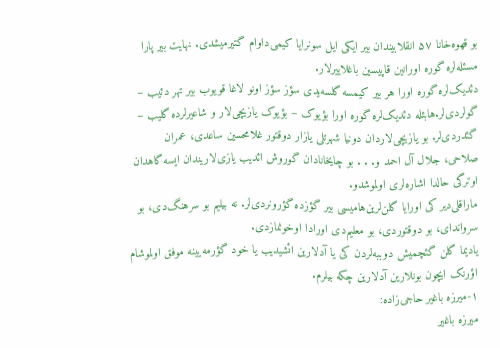بو قهوه‌خانا ۵۷ انقلابیندان بیر ایکی ایل سونرایا کیمی‌داوام گتیرمیشدی. نهایت بیر پارا مسئله‌لره گوره اورانین قاپیسین باغلاییرلار.
دئدیک‌لره گوره اورا هر بیر کیمسه گلسه‌یدی سؤز سؤز اونو لاغا قویوب بیر تهر دئیب – گولردی‌لر.هابئله دئدیک‌لره گوره اورا بؤیوک – بؤیوک یازیچی‌لار و شاعیرلرده گلیب – گئدردی‌لر. بو یازیچی‌لاردان دونیا شهرتلی یازار دوقتور غلامحسین ساعدی، عمران صلاحی، جلال آل احمد و. . . بو چایخانادان گوروش ائدیب یازی‌لاریندان ایسه گاهدان اوترگی حالدا اشاره‌لری اولموشدو.
ماراقلی‌دیر کی اورایا گلن‌لرین‌هامیسی بیر گؤزده گؤرونردی‌لر. نه بیلیم بو سرهنگ‌دی، بو سرواندای، بو دوقتوردی، بو معلیم‌دی اورادا اوخونمازدی.
یادیما گلن گئچمیش دوببه‌لردن کی یا آدلارین ائشیدیب یا خود گؤرمه‌یینه موفق اولموشام اؤرنک ایچون بونلارین آدلارین چکه بیلرم.
۱-میرزه باغیر حاجی‌زاده:
میرزه باغیر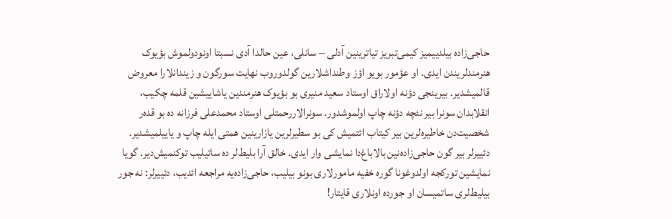حاجی‌زاده بیلدییمیز کیمی‌تبریز تیاترینین آدلی – سانلی، عین حالدا آدی نسبتا اونودولموش بؤیوک هنرمند‌لریندن ایدی. او عؤمور بویو اؤز وطنداشلارین گولدوروب نهایت سورگون و زیندانلارا معروض قالمیشدیر. بیرینجی دؤنه اولاراق اوستاد سعید منیری بو بؤیوک هنرمندین یاشاییشین قلمه چکیب، انقلابدان سونرا بیر نئچه دؤنه چاپ اولموشدور. سونرالار‌رحمتلی اوستاد محمدعلی فرزانه ده بو قده‌ر شخصیت‌دن خاطیره‌لرین بیر کیتاب ائتمیش کی بو سطیرلرین یازارینین همتی ایله چاپ و یاییلمیشدیر. دئییرلر بیر گون حاجی‌زاده‌نین بالاباغ‌دا نمایشی وار ایدی. خالق آرا بلیط‌لر ده ساتیلیب توکنمیش‌دیر. گویا نمایشین تورکجه اولدوغونا گوره خفیه مامورلاری بونو بیلیب، حاجی‌زاده‌یه مراجعه ائدیب، دئییرلر: نه جور بیلیط‌لری ساتمیسان او جورده اونلاری قایتار!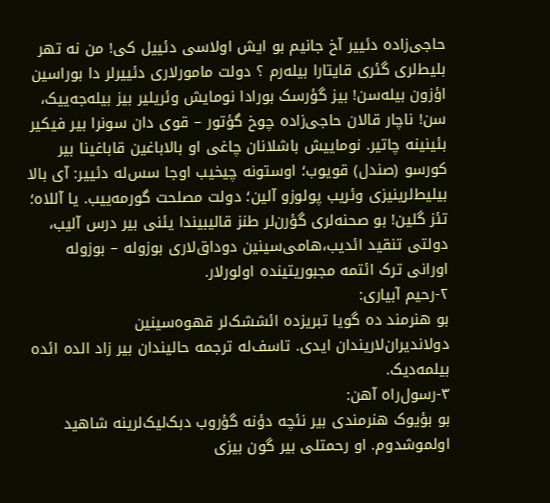حاجی‌زاده دئییر آخ جانیم بو ایش اولاسی دئییل کی! من نه تهر بلیط‌لری گئری قایتارا بیله‌رم ؟ دولت مامورلاری دئییرلر دا بوراسین اؤزون بیله‌سن! بیز گؤرسک بورادا نومایش وئریلیر بیز بیله‌جه‌ییک، سن! ناچار قالان حاجی‌زاده چوخ گؤتور – قوی دان سونرا بیر فیکیر بئینینه چاتیر. نوماییش باشلانان چاغی او بالاباغین قاباغینا بیر کورسو (صندل) قویوب؛ اوستونه چیخیب اوجا سس‌له دئییر: آی بالا بیلیط‌لرینیزی وئریب پولوزو آلین؛ دولت مصلحت گورمه‌ییب. یا آللاه؛ تئز گلین! بو صحنه‌لری گؤرن‌لر طنز قالیبیندا یئنی بیر درس آلیب، دولتی تنقید ائدیب،‌هامی‌سینین دوداق‌لاری بوزوله – بوزوله اورانی ترک ائتمه مجبوریتینده اولورلار.
۲-رحیم آبیاری:
بو هنرمند ده گویا تبریزده ائششک‌لر قهوه‌سینین دولاندیران‌لاریندان ایدی. تاسف‌له ترجمه حالیندان بیر زاد الده ائده بیلمه‌دیک.
۳-رسول‌راه آهن:
بو بؤیوک هنرمندی بیر نئچه دؤنه گؤروب دبک‌لیک‌لرینه شاهید اولموشدوم. او‌ رحمتلی بیر گون بیزی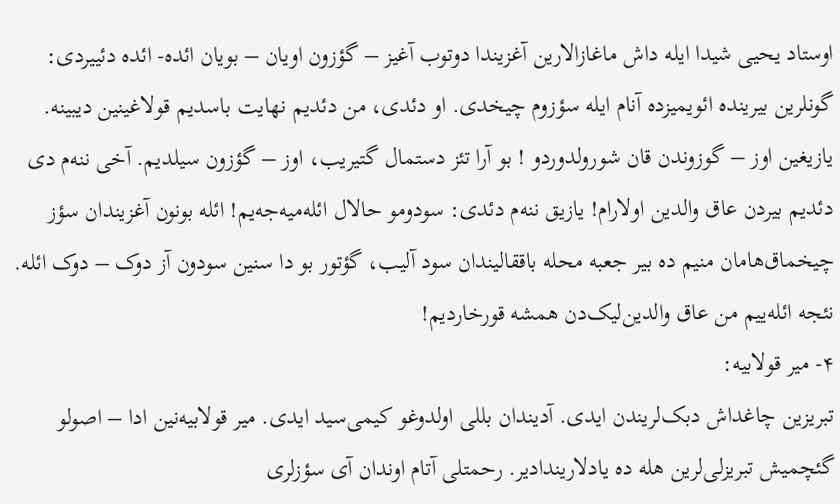اوستاد یحیی شیدا ایله داش ماغازالارین آغزیندا دوتوب آغیز – گؤزون اویان – بویان ائده- ائده دئییردی: گونلرین بیرینده ائویمیزده آنام ایله سؤزوم چیخدی. او دئدی، من دئدیم نهایت باسدیم قولاغینین دیبینه. یازیغین اوز – گوزوندن قان شورولدوردو ! بو آرا تئز دستمال گتیریب، اوز – گؤزون‌ سیلدیم. آخی ننه‌م دی دئدیم بیردن عاق والدین اولارام! یازیق ننه‌م دئدی: سودومو حالال ائله‌میه‌جه‌یم! ائله بونون آغزیندان سؤز چیخماق‌هامان منیم ده بیر جعبه محله باققالیندان سود آلیب، گؤتور بو دا سنین سودون آز دوک – دوک ائله. نئجه ائله‌ییم من عاق والدین‌لیک‌دن همشه قورخاردیم!
۴- میر قولابیه:
تبریزین چاغداش دبک‌لریندن ایدی. آدیندان بللی اولدوغو کیمی‌‌سید ایدی. میر قولابیه‌نین ادا – اصولو گئچمیش تبریزلی‌لرین هله ده یادلاریندادیر. رحمتلی آتام اوندان آی سؤزلری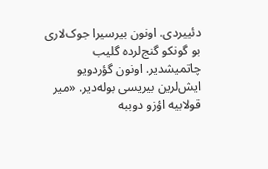دئییردی. اونون بیر‌سیرا جوک‌لاری بو گونکو گنج‌لرده گلیب چاتمیشدیر. اونون گؤردویو ایش‌لرین بیریسی بوله‌دیر. «میر قولابیه اؤزو دوببه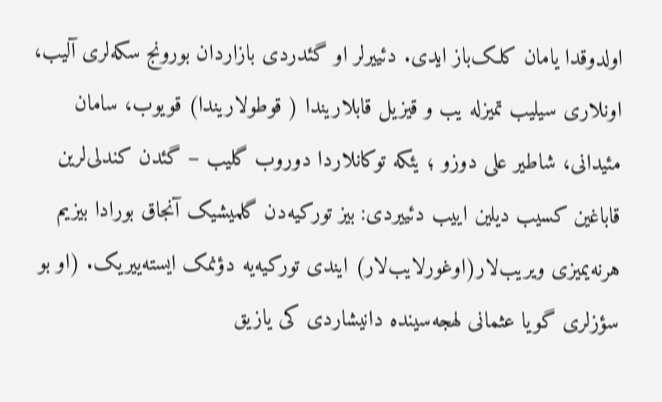اولدوقدا یامان کلک‌باز ایدی. دئییرلر او گئدردی بازاردان بورونج سکه‌لری آلیب، اونلاری‌ سیلیب تمیز‌له یب و قیزیل قابلاریندا ( قوطولاریندا) قویوب، سامان مئیدانی، شاطیر علی دوزو ؛ یئکه توکانلاردا دوروب گلیب – گئدن کندلی‌لرین قاباغین کسیب دیلین اییب دئییردی: بیز تورکیه‌دن گلمیشیک آنجاق بورادا بیزیم هرنه‌یمیزی ویریب‌لار(اوغورلایب‌لار) ایندی تورکیه‌یه دؤنمک ایسته‌ییریک. (او بو سؤزلری گویا عثمانی‌ لهجه‌سینده دانیشاردی کی یازیق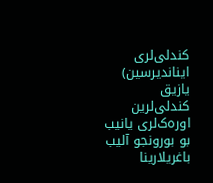کندلی‌لری ایناندیرسین) یازیق کندلی‌لرین اوره‌ک‌لری یانیب بو بورونجو آلیب باغریلارینا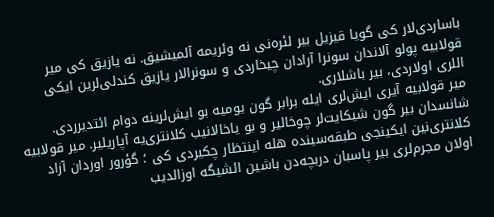باساردی‌لار کی گویا قیزیل بیر لئره‌نی نه وئریمه آلمیشیق. نه یازیق کی میر قولابیه پولو آلاندان سونرا آرادان چیخاردی و سونرالار یازیق کندلی‌لرین ایکی اللری اولاردی، بیر باشلاری.
میر قولابیه آیری ایش‌لری ایله برابر گون یومیه بو ایش‌لرینه دوام ائتدیر‌ردی. شانسدان بیر گون شیکایت‌لر چوخالیر و بو یاخالانیب کلانتری‌یه آپاریلیر. میر قولابیه کلانتری‌نین ایکینجی طبقه‌سینده هله اینتظار چکیردی کی ؛ گؤرور اوردان آزاد اولان مجرم‌لری بیر پاسبان دربچه‌دن باشین ائشیگه اوزالدیب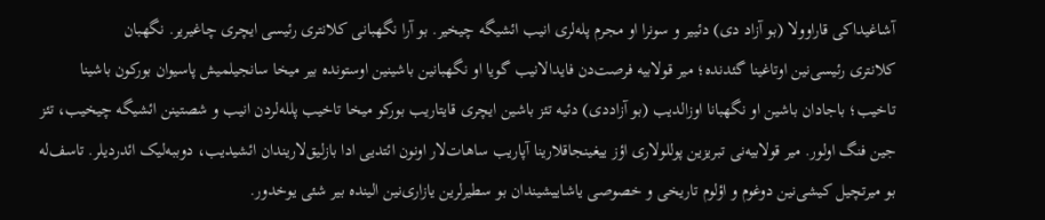آشاغیداکی قاراوولا (بو آزاد دی) دئییر و سونرا او مجرم پله‌لری انیب ائشیگه چیخیر. بو آرا نگهبانی کلانتری ‌رئیسی ایچری چاغیریر. نگهبان کلانتری ‌رئیسی‌نین اوتاغینا گئدنده؛ میر قولابیه فرصت‌دن فایدالانیب گویا او نگهبانین باشینین اوستونده بیر میخا سانجیلمیش پاسیوان بورکون باشینا تاخیب؛ باجادان باشین او نگهبانا اوزالدیب (بو آزاددی) دئیه تئز باشین ایچری قایتاریب بورکو میخا تاخیب پلله‌لردن انیب و شصتینن ائشیگه چیخیب، تئز جین فنگ اولور. میر قولابیه‌نی تبریزین پوللولاری اؤز ییغینجاقلارینا آپاریب ساهات‌لار اونون ائتدیی ادا بازلیق‌لاریندان ائشیدیب، دوببه‌لیک ائدردیلر. تاسف‌له بو میرتچیل کیشی‌نین دوغوم و اؤلوم تاریخی و خصوصی یاشاییشیندان بو سطیرلرین یازاری‌نین الینده بیر شئی یوخدور.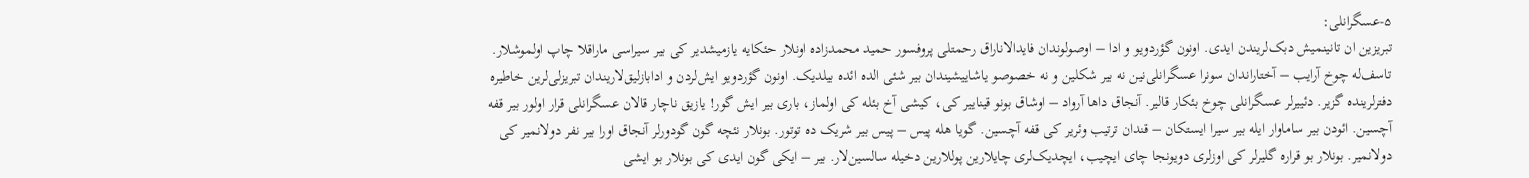۵-عسگرانلی:
تبریزین ان تانینمیش دبک‌لریندن ایدی. اونون گؤردویو و ادا – اوصولوندان فایدالاناراق ‌رحمتلی پروفسور حمید محمد‌زاده اونلار حئکایه یازمیشدیر کی بیر ‌سیرا‌سی ماراقلا چاپ اولموشلار. تاسف‌له چوخ آرایب – آختاراندان سونرا عسگرانلی‌نین نه بیر شکلین و نه خصوصو یاشاییشیندان بیر شئی الده ائده بیلدیک. اونون گؤردویو ایش‌لردن و ادابازلیق‌لاریندان تبریزلی‌لرین خاطیره دفترلرینده گزیر. دئییرلر عسگرانلی چوخ بئکار قالیر. آنجاق داها آرواد – اوشاق بونو قیناییر کی، کیشی آخ بئله کی اولماز، باری بیر ایش گور! یازیق ناچار قالان عسگرانلی قرار اولور بیر قفه آچسین. ائودن بیر ساماوار ایله بیر‌ سیرا ایستکان – قندان ترتیب وئریر کی قفه آچسین. گویا هله پیس – پیس بیر شریک ده توتور. بونلار نئچه گون گودورلر آنجاق اورا بیر نفر دولانمیر کی دولانمیر. بونلار بو قراره گلیرلر کی اوزلری دویونجا چای ایچیب، ایچدیک‌لری چایلارین پوللارین دخیله سالسین‌لار. بیر – ایکی گون ایدی کی بونلار بو ایشی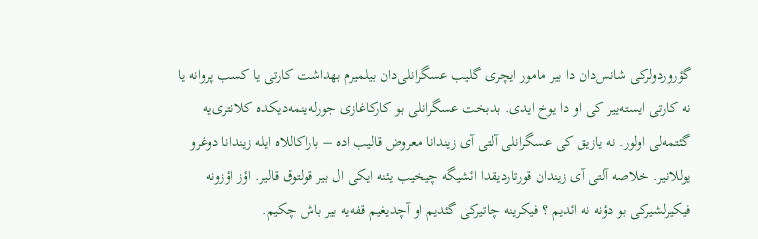گؤروردولرکی شانس‌دان دا بیر مامور ایچری گلیب عسگرانلی‌دان بیلمیرم بهداشت کارتی یا کسب پروانه یا نه کارتی ایسته‌ییر کی او دا یوخ ایدی. بدبخت عسگرانلی بو کارکاغازی جورله‌ینمه‌دیکده کلانتری‌یه گئتمه‌لی اولور. نه یازیق کی عسگرانلی آلتی آی زیندانا معروض قالیب اده – باراکاللاه ایله زیندانا دوغرو یوللانیر. خلاصه آلتی آی زیندان قورتاردیقدا ائشیگه چیخیب یئنه ایکی ال بیر قولتوق قالیر. اؤز اؤزونه فیکیر‌لشیرکی بو دؤنه نه ائدیم ؟ فیکرینه چاتیرکی گئدیم او آچدیغیم قفه‌یه بیر باش چکیم.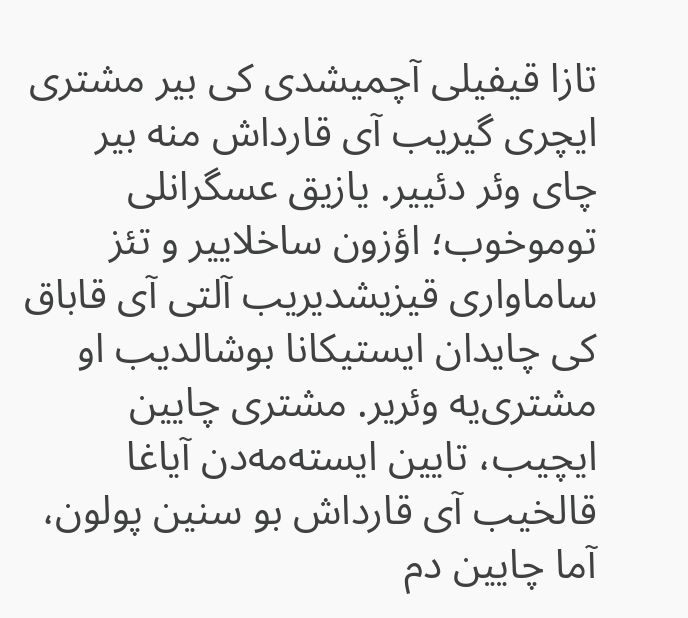تازا قیفیلی آچمیشدی کی بیر مشتری ایچری گیریب آی قارداش منه بیر چای وئر دئییر. یازیق عسگرانلی توموخوب؛ اؤزون ساخلاییر و تئز ساماواری قیزیشدیریب آلتی آی قاباق کی چایدان ایستیکانا بوشالدیب او مشتری‌یه وئریر. مشتری چایین ایچیب، تایین ایسته‌مه‌دن آیاغا قالخیب آی قارداش بو سنین پولون، آما چایین دم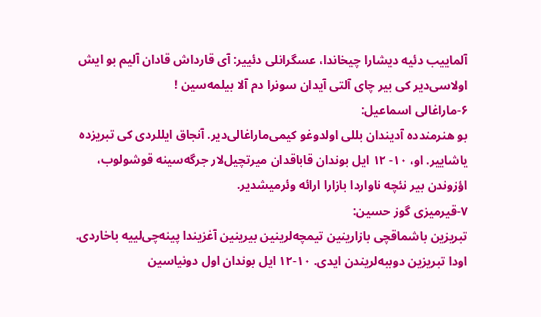آلماییب دئیه دیشارا چیخاندا، عسگرانلی دئییر: آی قارداش قادان آلیم بو ایش اولاسی‌دیر کی بیر چای آلتی آیدان سونرا دم آلا بیلمه‌سین !
۶-ماراغالی اسماعیل:
بو هنرمندده آدیندان بللی اولدوغو کیمی‌ماراغا‌لی‌دیر. آنجاق ایللردی کی تبریزده یاشاییر. او، ۱۰- ۱۲ ایل بوندان قاباقدان میرتچیل‌لار جرگه‌سینه قوشولوب، اؤزوندن بیر نئچه ناواردا بازارا ارائه وئرمیشدیر.
۷-قیرمیزی گوز حسین:
تبریزین باشماقچی بازارینین تیمچه‌لرینین بیرینین آغزیندا پینه‌چی‌لییه باخاردی. اودا تبریزین دوببه‌لریندن ایدی. ۱۰-۱۲ ایل بوندان اول دونیاسین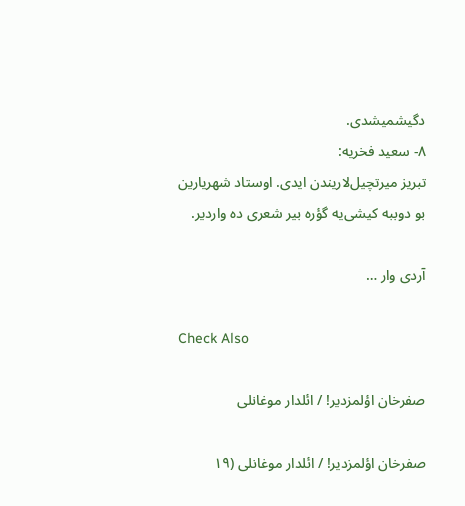دگیشمیشدی.
۸- سعید فخریه:
تبریز میرتچیل‌لاریندن ایدی. اوستاد شهریارین بو دوببه کیشی‌یه گؤره بیر شعری ده واردیر.

آردی وار …

Check Also

صفرخان اؤلمزدیر! / ائلدار موغانلی

صفرخان اؤلمزدیر! / ائلدار موغانلی (۱۹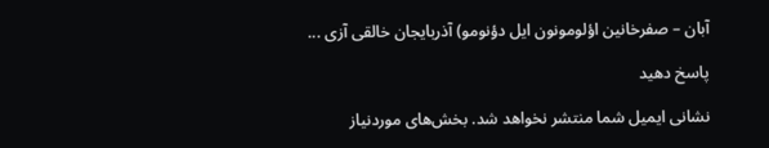آبان – صفرخانین اؤلومونون ایل دؤنومو) آذربایجان خالقی آزی ...

پاسخ دهید

نشانی ایمیل شما منتشر نخواهد شد. بخش‌های موردنیاز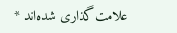علامت‌گذاری شده‌اند *